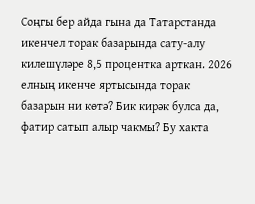Соңгы бер айда гына да Татарстанда икенчел торак базарында сату-алу килешүләре 8,5 процентка арткан. 2026 елның икенче яртысында торак базарын ни көтә? Бик кирәк булса да, фатир сатып алыр чакмы? Бу хакта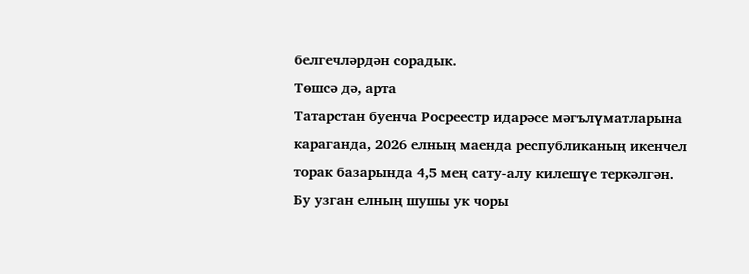белгечләрдән сорадык.
Төшсә дә, арта
Татарстан буенча Росреестр идарәсе мәгълүматларына караганда, 2026 елның маенда республиканың икенчел торак базарында 4,5 мең сату-алу килешүе теркәлгән. Бу узган елның шушы ук чоры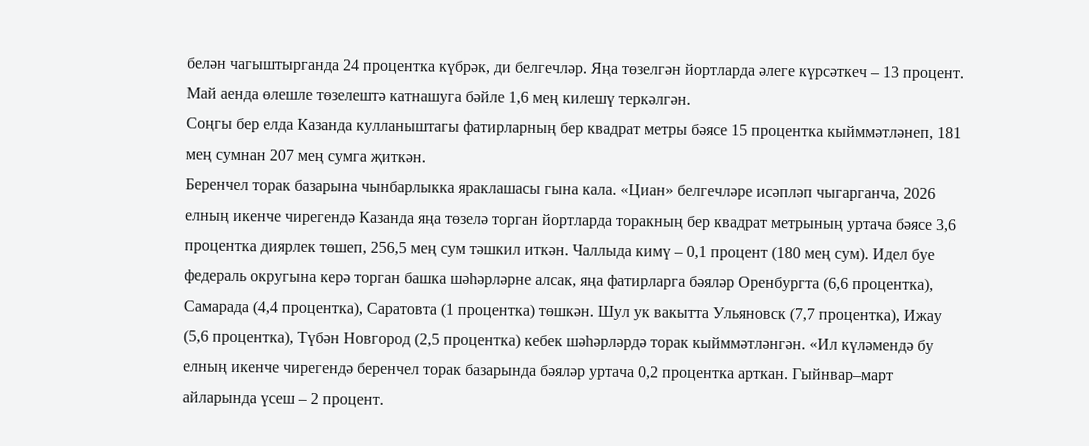белән чагыштырганда 24 процентка күбрәк, ди белгечләр. Яңа төзелгән йортларда әлеге күрсәткеч – 13 процент. Май аенда өлешле төзелештә катнашуга бәйле 1,6 мең килешү теркәлгән.
Соңгы бер елда Казанда кулланыштагы фатирларның бер квадрат метры бәясе 15 процентка кыйммәтләнеп, 181 мең сумнан 207 мең сумга җиткән.
Беренчел торак базарына чынбарлыкка яраклашасы гына кала. «Циан» белгечләре исәпләп чыгарганча, 2026 елның икенче чирегендә Казанда яңа төзелә торган йортларда торакның бер квадрат метрының уртача бәясе 3,6 процентка диярлек төшеп, 256,5 мең сум тәшкил иткән. Чаллыда кимү – 0,1 процент (180 мең сум). Идел буе федераль округына керә торган башка шәһәрләрне алсак, яңа фатирларга бәяләр Оренбургта (6,6 процентка), Самарада (4,4 процентка), Саратовта (1 процентка) төшкән. Шул ук вакытта Ульяновск (7,7 процентка), Ижау (5,6 процентка), Түбән Новгород (2,5 процентка) кебек шәһәрләрдә торак кыйммәтләнгән. «Ил күләмендә бу елның икенче чирегендә беренчел торак базарында бәяләр уртача 0,2 процентка арткан. Гыйнвар–март айларында үсеш – 2 процент.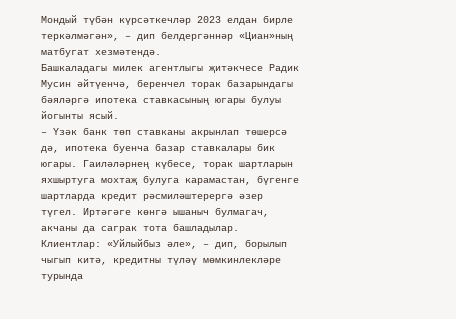Мондый түбән күрсәткечләр 2023 елдан бирле теркәлмәгән», – дип белдергәннәр «Циан»ның матбугат хезмәтендә.
Башкаладагы милек агентлыгы җитәкчесе Радик Мусин әйтүенчә, беренчел торак базарындагы бәяләргә ипотека ставкасының югары булуы йогынты ясый.
– Үзәк банк төп ставканы акрынлап төшерсә дә, ипотека буенча базар ставкалары бик югары. Гаиләләрнең күбесе, торак шартларын яхшыртуга мохтаҗ булуга карамастан, бүгенге шартларда кредит рәсмиләштерергә әзер түгел. Иртәгәге көнгә ышаныч булмагач, акчаны да саграк тота башладылар. Клиентлар: «Уйлыйбыз әле», – дип, борылып чыгып китә, кредитны түләү мөмкинлекләре турында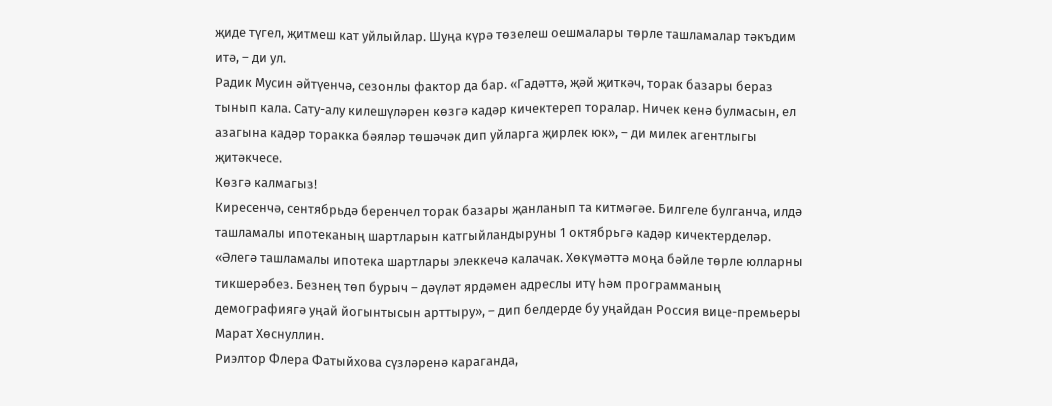җиде түгел, җитмеш кат уйлыйлар. Шуңа күрә төзелеш оешмалары төрле ташламалар тәкъдим итә, – ди ул.
Радик Мусин әйтүенчә, сезонлы фактор да бар. «Гадәттә, җәй җиткәч, торак базары бераз тынып кала. Сату-алу килешүләрен көзгә кадәр кичектереп торалар. Ничек кенә булмасын, ел азагына кадәр торакка бәяләр төшәчәк дип уйларга җирлек юк», – ди милек агентлыгы җитәкчесе.
Көзгә калмагыз!
Киресенчә, сентябрьдә беренчел торак базары җанланып та китмәгәе. Билгеле булганча, илдә ташламалы ипотеканың шартларын катгыйландыруны 1 октябрьгә кадәр кичектерделәр. «Әлегә ташламалы ипотека шартлары элеккечә калачак. Хөкүмәттә моңа бәйле төрле юлларны тикшерәбез. Безнең төп бурыч – дәүләт ярдәмен адреслы итү һәм программаның демографиягә уңай йогынтысын арттыру», – дип белдерде бу уңайдан Россия вице-премьеры Марат Хөснуллин.
Риэлтор Флера Фатыйхова сүзләренә караганда,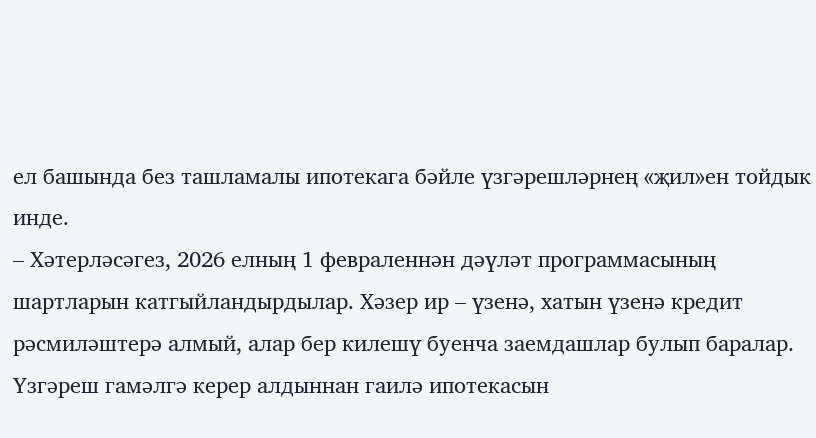ел башында без ташламалы ипотекага бәйле үзгәрешләрнең «җил»ен тойдык инде.
– Хәтерләсәгез, 2026 елның 1 февраленнән дәүләт программасының шартларын катгыйландырдылар. Хәзер ир – үзенә, хатын үзенә кредит рәсмиләштерә алмый, алар бер килешү буенча заемдашлар булып баралар. Үзгәреш гамәлгә керер алдыннан гаилә ипотекасын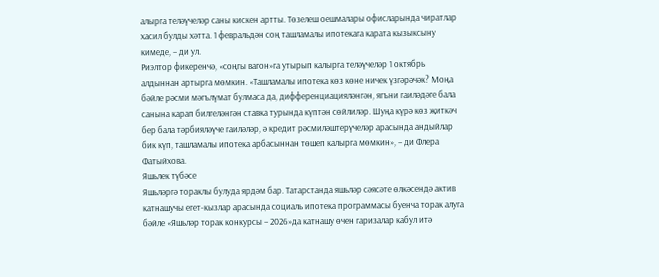алырга теләүчеләр саны кискен артты. Төзелеш оешмалары офисларында чиратлар хасил булды хәтта. 1 февральдән соң ташламалы ипотекага карата кызыксыну кимеде, – ди ул.
Риэлтор фикеренчә, «соңгы вагон»га утырып калырга теләүчеләр 1 октябрь алдыннан артырга мөмкин. «Ташламалы ипотека көз көне ничек үзгәрәчәк? Моңа бәйле рәсми мәгълүмат булмаса да, дифференциацияләнгән, ягъни гаиләдәге бала санына карап билгеләнгән ставка турында күптән сөйлиләр. Шуңа күрә көз җиткәч бер бала тәрбияләүче гаиләләр, ә кредит рәсмиләштерүчеләр арасында андыйлар бик күп, ташламалы ипотека арбасыннан төшеп калырга мөмкин», – ди Флера Фатыйхова.
Яшьлек түбәсе
Яшьләргә тораклы булуда ярдәм бар. Татарстанда яшьләр сәясәте өлкәсендә актив катнашучы егет-кызлар арасында социаль ипотека программасы буенча торак алуга бәйле «Яшьләр торак конкурсы – 2026»да катнашу өчен гаризалар кабул итә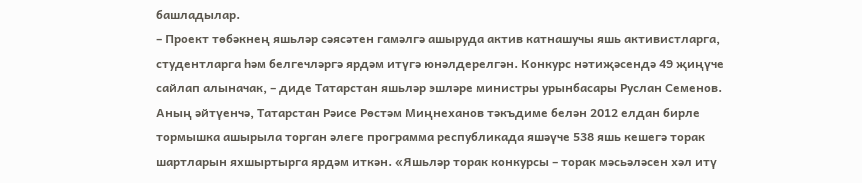башладылар.
– Проект төбәкнең яшьләр сәясәтен гамәлгә ашыруда актив катнашучы яшь активистларга, студентларга һәм белгечләргә ярдәм итүгә юнәлдерелгән. Конкурс нәтиҗәсендә 49 җиңүче сайлап алыначак, – диде Татарстан яшьләр эшләре министры урынбасары Руслан Семенов.
Аның әйтүенчә, Татарстан Рәисе Рөстәм Миңнеханов тәкъдиме белән 2012 елдан бирле тормышка ашырыла торган әлеге программа республикада яшәүче 538 яшь кешегә торак шартларын яхшыртырга ярдәм иткән. «Яшьләр торак конкурсы – торак мәсьәләсен хәл итү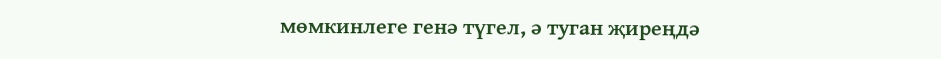мөмкинлеге генә түгел, ә туган җиреңдә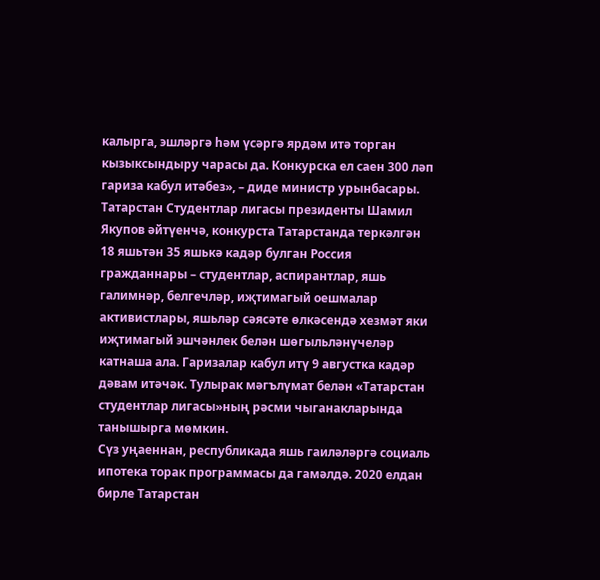калырга, эшләргә һәм үсәргә ярдәм итә торган кызыксындыру чарасы да. Конкурска ел саен 300 ләп гариза кабул итәбез», – диде министр урынбасары.
Татарстан Студентлар лигасы президенты Шамил Якупов әйтүенчә, конкурста Татарстанда теркәлгән 18 яшьтән 35 яшькә кадәр булган Россия гражданнары – студентлар, аспирантлар, яшь галимнәр, белгечләр, иҗтимагый оешмалар активистлары, яшьләр сәясәте өлкәсендә хезмәт яки иҗтимагый эшчәнлек белән шөгыльләнүчеләр катнаша ала. Гаризалар кабул итү 9 августка кадәр дәвам итәчәк. Тулырак мәгълүмат белән «Татарстан студентлар лигасы»ның рәсми чыганакларында танышырга мөмкин.
Сүз уңаеннан, республикада яшь гаиләләргә социаль ипотека торак программасы да гамәлдә. 2020 елдан бирле Татарстан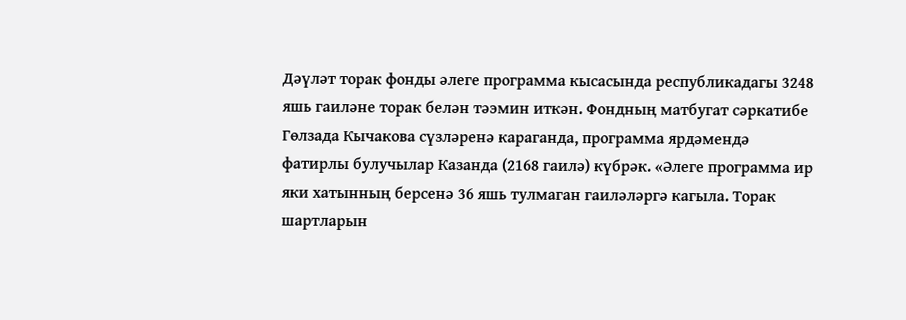Дәүләт торак фонды әлеге программа кысасында республикадагы 3248 яшь гаиләне торак белән тәэмин иткән. Фондның матбугат сәркатибе Гөлзада Кычакова сүзләренә караганда, программа ярдәмендә фатирлы булучылар Казанда (2168 гаилә) күбрәк. «Әлеге программа ир яки хатынның берсенә 36 яшь тулмаган гаиләләргә кагыла. Торак шартларын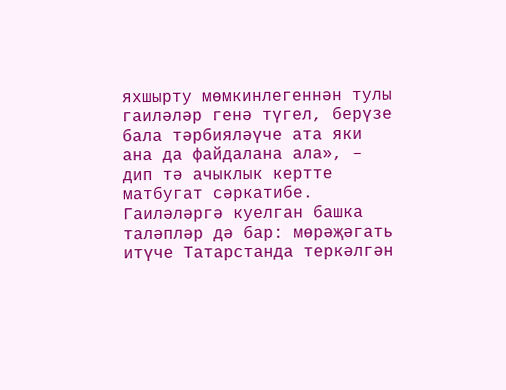яхшырту мөмкинлегеннән тулы гаиләләр генә түгел, берүзе бала тәрбияләүче ата яки ана да файдалана ала», – дип тә ачыклык кертте матбугат сәркатибе. Гаиләләргә куелган башка таләпләр дә бар: мөрәҗәгать итүче Татарстанда теркәлгән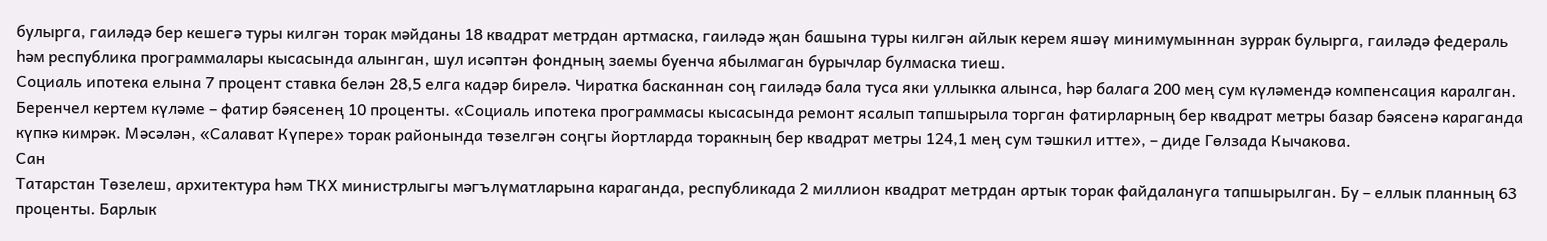булырга, гаиләдә бер кешегә туры килгән торак мәйданы 18 квадрат метрдан артмаска, гаиләдә җан башына туры килгән айлык керем яшәү минимумыннан зуррак булырга, гаиләдә федераль һәм республика программалары кысасында алынган, шул исәптән фондның заемы буенча ябылмаган бурычлар булмаска тиеш.
Социаль ипотека елына 7 процент ставка белән 28,5 елга кадәр бирелә. Чиратка басканнан соң гаиләдә бала туса яки уллыкка алынса, һәр балага 200 мең сум күләмендә компенсация каралган. Беренчел кертем күләме – фатир бәясенең 10 проценты. «Социаль ипотека программасы кысасында ремонт ясалып тапшырыла торган фатирларның бер квадрат метры базар бәясенә караганда күпкә кимрәк. Мәсәлән, «Салават Күпере» торак районында төзелгән соңгы йортларда торакның бер квадрат метры 124,1 мең сум тәшкил итте», – диде Гөлзада Кычакова.
Сан
Татарстан Төзелеш, архитектура һәм ТКХ министрлыгы мәгълүматларына караганда, республикада 2 миллион квадрат метрдан артык торак файдалануга тапшырылган. Бу – еллык планның 63 проценты. Барлык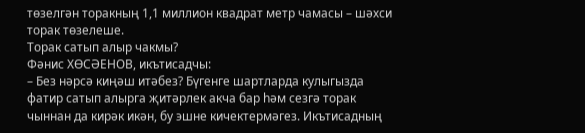төзелгән торакның 1,1 миллион квадрат метр чамасы – шәхси торак төзелеше.
Торак сатып алыр чакмы?
Фәнис ХӨСӘЕНОВ, икътисадчы:
– Без нәрсә киңәш итәбез? Бүгенге шартларда кулыгызда фатир сатып алырга җитәрлек акча бар һәм сезгә торак чыннан да кирәк икән, бу эшне кичектермәгез. Икътисадның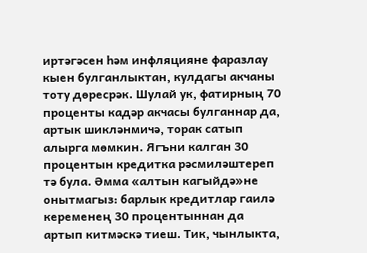иртәгәсен һәм инфляцияне фаразлау кыен булганлыктан, кулдагы акчаны тоту дөресрәк. Шулай ук, фатирның 70 проценты кадәр акчасы булганнар да, артык шикләнмичә, торак сатып алырга мөмкин. Ягъни калган 30 процентын кредитка рәсмиләштереп тә була. Әмма «алтын кагыйдә»не онытмагыз: барлык кредитлар гаилә кеременең 30 процентыннан да артып китмәскә тиеш. Тик, чынлыкта,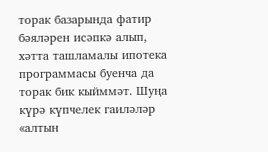торак базарында фатир бәяләрен исәпкә алып, хәтта ташламалы ипотека программасы буенча да торак бик кыйммәт. Шуңа күрә күпчелек гаиләләр «алтын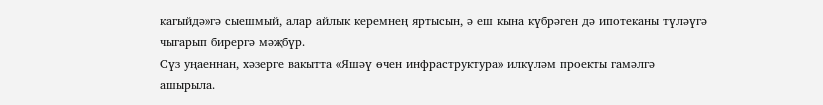кагыйдә»гә сыешмый, алар айлык керемнең яртысын, ә еш кына күбрәген дә ипотеканы түләүгә чыгарып бирергә мәҗбүр.
Сүз уңаеннан, хәзерге вакытта «Яшәү өчен инфраструктура» илкүләм проекты гамәлгә ашырыла.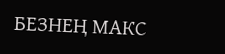БЕЗНЕҢ МАКС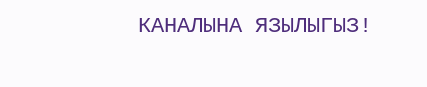КАНАЛЫНА ЯЗЫЛЫГЫЗ!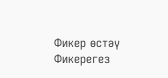Фикер өстәү
Фикерегез